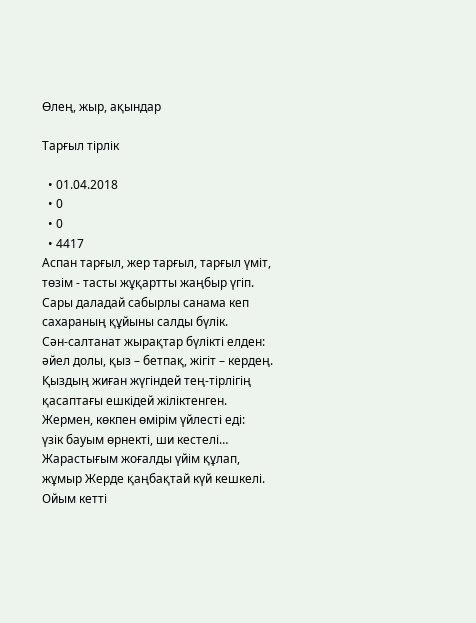Өлең, жыр, ақындар

Тарғыл тірлік

  • 01.04.2018
  • 0
  • 0
  • 4417
Аспан тарғыл, жер тарғыл, тарғыл үміт,
төзім - тасты жұқартты жаңбыр үгіп.
Сары даладай сабырлы санама кеп
сахараның құйыны салды бүлік.
Сән-салтанат жырақтар бүлікті елден:
әйел долы, қыз – бетпақ, жігіт – кердең.
Қыздың жиған жүгіндей тең-тірлігің
қасаптағы ешкідей жіліктенген.
Жермен, көкпен өмірім үйлесті еді:
үзік бауым өрнекті, ши кестелі…
Жарастығым жоғалды үйім құлап,
жұмыр Жерде қаңбақтай күй кешкелі.
Ойым кетті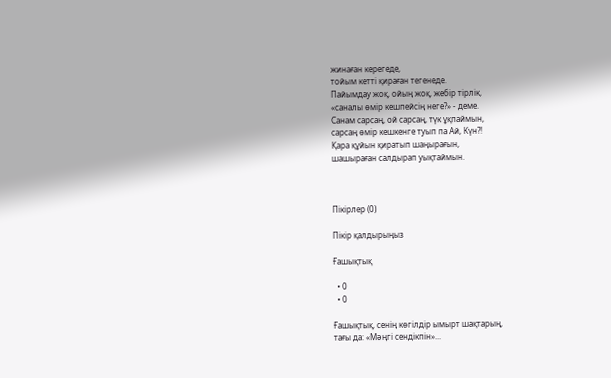жинаған керегеде,
тойым кетті қираған тегенеде.
Пайымдау жоқ, ойың жоқ, жебір тірлік,
«саналы өмір кешпейсің неге?» - деме.
Санам сарсаң, ой сарсаң, түк ұқпаймын,
сарсаң өмір кешкенге туып па Ай, Күн?!
Қара құйын қиратып шаңырағын,
шашыраған салдырап уықтаймын.



Пікірлер (0)

Пікір қалдырыңыз

Ғашықтық

  • 0
  • 0

Ғашықтық, сенің көгілдір ымырт шақтарың,
тағы да: «Мәңгі сендікпін»...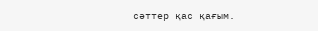сәттер қас қағым.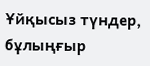Ұйқысыз түндер, бұлыңғыр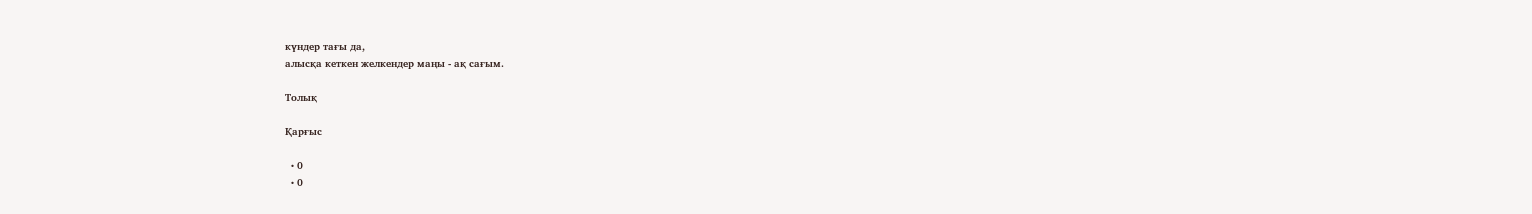күндер тағы да,
алысқа кеткен желкендер маңы - ақ сағым.

Толық

Қарғыс

  • 0
  • 0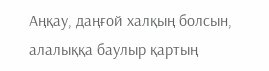Аңқау, даңғой халқың болсын,
алалыққа баулыр қартың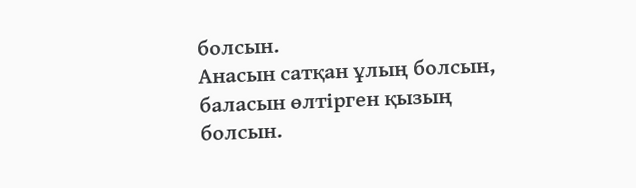болсын.
Анасын сатқан ұлың болсын,
баласын өлтірген қызың болсын.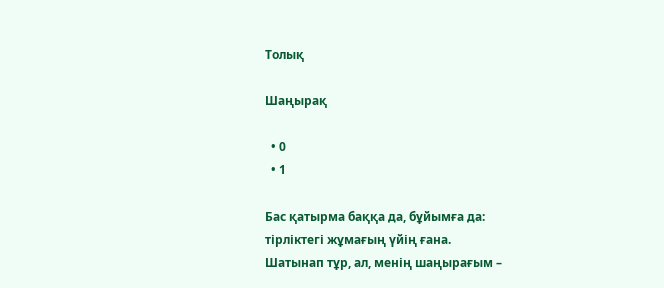Толық

Шаңырақ

  • 0
  • 1

Бас қатырма баққа да, бұйымға да:
тірліктегі жұмағың үйің ғана.
Шатынап тұр, ал, менің шаңырағым –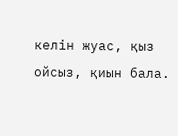келін жуас, қыз ойсыз, қиын бала.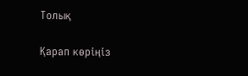Толық

Қарап көріңіз